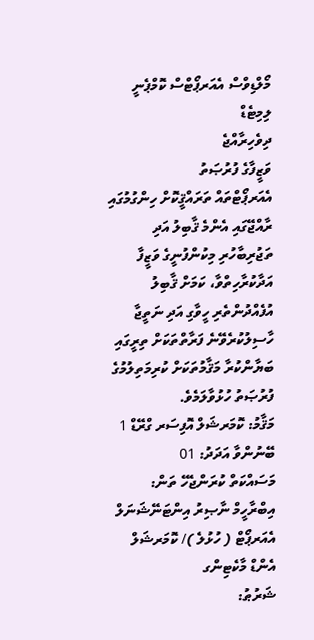މޯލްޑިވްސް އެއަރޕޯޓްސް ކޮމްޕެނީ ލިމިޓެޑް
ދިވެހިރާއްޖެ
ވަޒީފާގެ ފުރުޞަތު
އެއަރޕޯޓްތައް ތަރައްޤީކޮށް ހިންގުމުގައި ރާއްޖޭގައި އެންމެ ޤާބިލު އަދި ތަޖުރިބާހުރި މިކުންފުނީގެ ވަޒީފާ އަދާކުރާހިތްވާ، ކަމަށް ޤާބިލު އުފެއްދުންތެރި ހީވާގި އަދި ނަތީޖާ ހާސިލުކުރެވޭނެ ފަރާތްތަކަށް ތިރީގައި ބަޔާންކުރާ މަޤާމުތަކަށް ކުރިމަތިލުމުގެ ފުރުޞަތު ހުޅުވާލަމެވެ.
މަޤާމު: ކޮމަރޝަލް އޮފިސަރ ގްރޭޑް 1
ބޭނުންވާ އަދަދު: 01
މަސައްކަތް ކުރަންޖެހޭ ތަން: އިބްރާހީމް ނާޞިރު އިންޓަނޭޝަނަލް އެއަރޕޯޓް ( ހުޅުލެ )/ ކޮމަރޝަލް އެންޑް މާކެޓިންގ
ޝަރުޠު: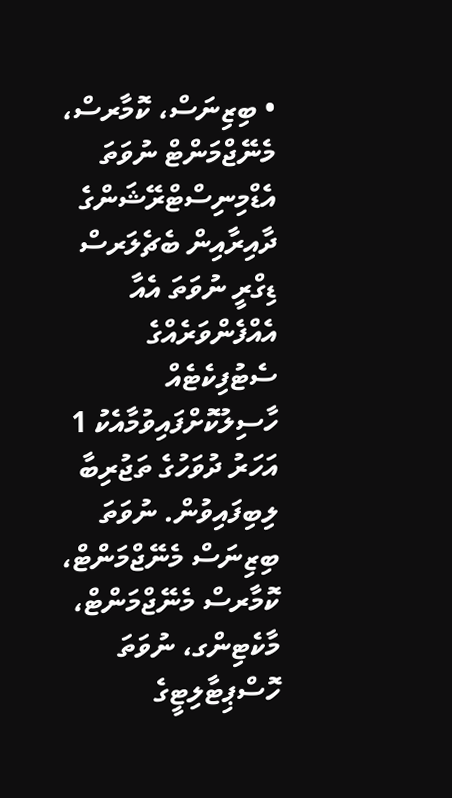• ބިޒިނަސް، ކޮމާރސް، މެނޭޖްމަންޓް ނުވަތަ އެޑްމިނިސްޓްރޭޝަންގެ ދާއިރާއިން ބެޗެލަރސް ޑިގްރީ ނުވަތަ އެއާ އެއްފެންވަރެއްގެ ސެޓުފިކެޓެއް ހާސިލުކޮށްފައިވުމާއެކު 1 އަހަރު ދުވަހުގެ ތަޖުރިބާ ލިބިފައިވުން. ނުވަތަ ބިޒިނަސް މެނޭޖްމަންޓް، ކޮމާރސް މެނޭޖްމަންޓް، މާކެޓިންގ، ނުވަތަ ހޮސްޕިޓާލިޓީގެ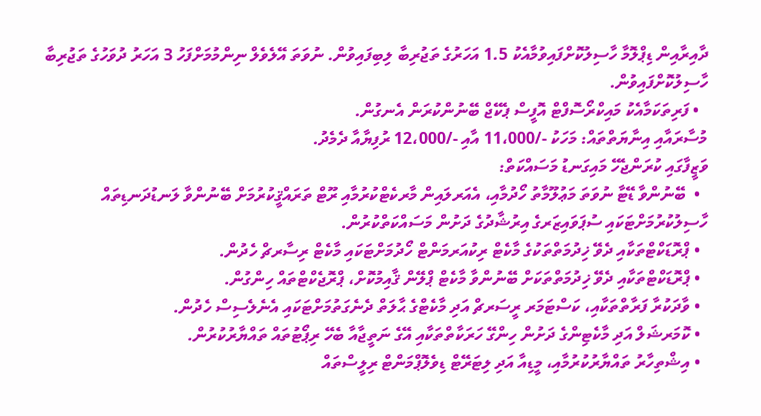ދާއިރާއިން ޑިޕްލޮމާ ހާސިލުކޮށްފައިވުމާއެކު 1.5 އަހަރުގެ ތަޖުރިބާ ލިބިފައިވުން. ނުވަތަ އޭލެވެލް ނިންމުމަށްފަހު 3 އަހަރު ދުވަހުގެ ތަޖުރިބާ ހާސިލުކޮށްފައިވުން.
  • ފަރިތަކަމާއެކު މައިކްރޯސޮފްޓް އޮފީސް ޕެކޭޖް ބޭނުންކުރަން އެނގުން.
މުސާރައާއި އިނާޔަތްތައް: މަހަކު -/11،000 އާއި -/12،000 ރުފިޔާއާ ދެމެދު.
ވަޒީފާގައި ކުރަންޖެހޭ މައިގަނޑު މަސައްކަތް:
  •  ބޭނުންވާ ޑޭޓާ ނުވަތަ މަޢުލޫމާތު ހޯދުމާއި، އެއަރލައިން މާރކެޓްކުރުމާއި ރޫޓް ތަރައްޤީކުރުމަށް ބޭނުންވާ ލަނޑުދަނޑިތައް ހާސިލުކުރުމަށްޓަކައި ސުޕަވައިޒަރގެ އިރުޝާދުގެ ދަށުން މަސައްކަތްކުރުން.
  • ޕްރޮޑަކްޓްތަކާއި ދެވޭ ޚިދުމަތްތަކުގެ މާކެޓް ރިކުއަރމަންޓް ހޯދުމަށްޓަކައި މާކެޓް ރިސާރޗް ހެދުން.
  • ޕްރޮޑަކްޓްތަކާއި ދެވޭ ޚިދުމަތްތަކަށް ބޭނުންވާ މާކެޓް ޕްލޭން ޤާއިމުކޮށް، ޕްރޮޖެކްޓްތައް ހިންގުން.
  • ވާދަކުރާ ފަރާތްތަކާއި، ކަސްޓަމަރ ރީސަރޗް އަދި މާކެޓްގެ ޙާލަތް ދެނެގަތުމަށްޓަކައި އެނެލެސިސް ހެދުން.
  • ކޮމަރޝަލް އަދި މާކެޓިންގެ ދަށުން ހިންގޭ ހަރަކާތްތަކާއި އޭގެ ނަތީޖާއާ ބެހޭ ރިޕޯޓުތައް ތައްޔާރުކުރުން.
  • އިޝްތިހާރު ތައްޔާރުކުރުމާއި، މީޑިއާ އަދި ލިޓަރޭޓް ޑިވެލޮޕްމަންޓް ރިލީސްތައް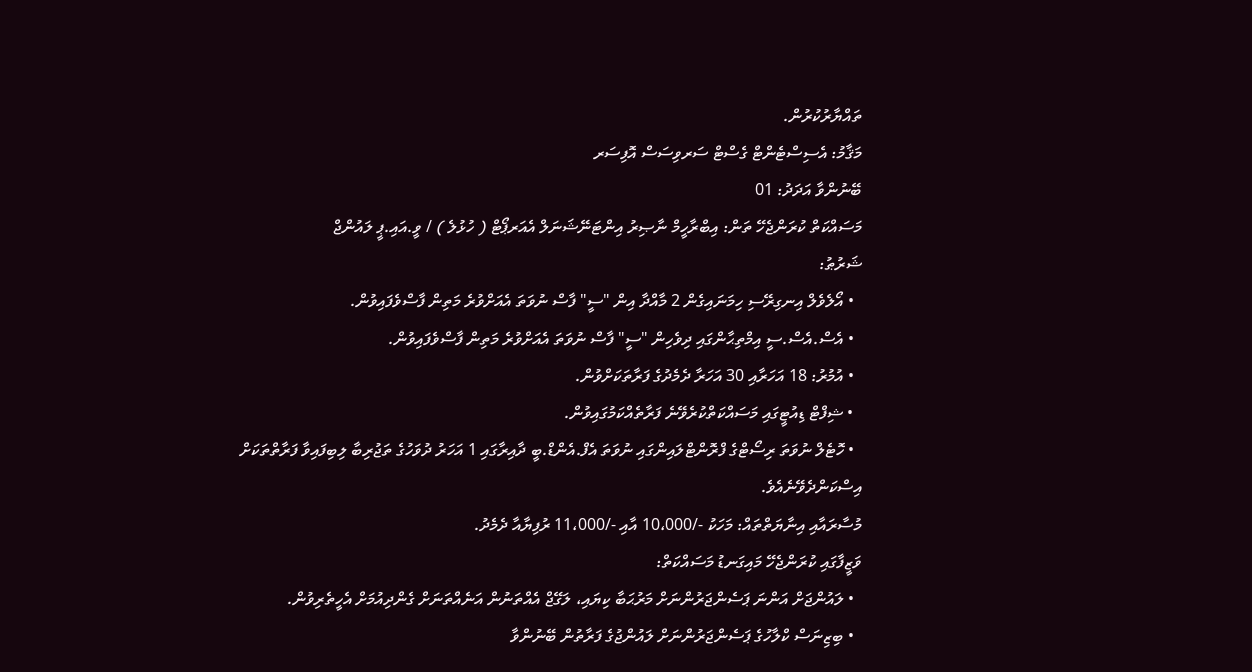ތައްޔާރުކުރުން.
މަޤާމު: އެސިސްޓެންޓް ގެސްޓް ސަރވިސަސް އޮފިސަރ
ބޭނުންވާ އަދަދު: 01
މަސައްކަތް ކުރަންޖެހޭ ތަން: އިބްރާހީމް ނާޞިރު އިންޓަނޭޝަނަލް އެއަރޕޯޓް ( ހުޅުލެ ) / ވީ.އައި.ޕީ ލައުންޖް
ޝަރުޠު:
  • އޯލެވެލް އިނގިރޭސި ހިމަނައިގެން 2 މާއްދާ އިން "ސީ" ފާސް ނުވަތަ އެއަށްވުރެ މަތިން ފާސްވެފައިވުން.
  • އެސް.އެސް.ސީ އިމްތިޙާންގައި ދިވެހިން "ސީ" ފާސް ނުވަތަ އެއަށްވުރެ މަތިން ފާސްވެފައިވުން.
  • އުމުރު: 18 އަހަރާއި 30 އަހަރާ ދެމެދުގެ ފަރާތަކަށްވުން.
  • ޝިފްޓް ޑިއުޓީގައި މަސައްކަތްކުރެވޭނެ ފަރާތެއްކަމުގައިވުން.
  • ހޮޓެލް ނުވަތަ ރިސޯޓްގެ ފްރޮންޓްލައިންގައި ނުވަތަ އެފް.އެންޑް.ބީ ދާއިރާގައި 1 އަހަރު ދުވަހުގެ ތަޖުރިބާ ލިބިފައިވާ ފަރާތްތަކަށް އިސްކަންދެވޭނެއެވެ.
މުސާރައާއި އިނާޔަތްތައް: މަހަކު -/10،000 އާއި -/11،000 ރުފިޔާއާ ދެމެދު.
ވަޒީފާގައި ކުރަންޖެހޭ މައިގަނޑު މަސައްކަތް:
  • ލައުންޖަށް އަންނަ ޕަސެންޖަރުންނަށް މަރުޙަބާ ކިޔައި، ލަގޭޖް އެއްތަނުން އަނެއްތަނަށް ގެންދިއުމަށް އެހީތެރިވުން.
  • ބިޒިނަސް ކްލާހުގެ ޕަސެންޖަރުންނަށް ލައުންޖުގެ ފަރާތުން ބޭނުންވާ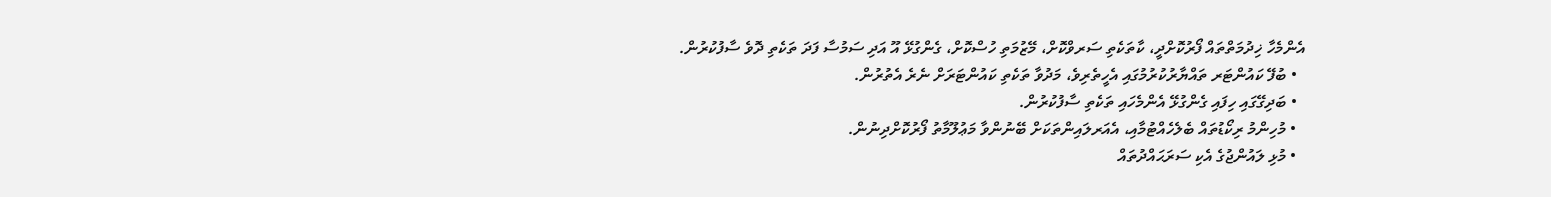އެންމެހާ ޚިދުމަތްތައް ފޯރުކޮށްދީ، ކާތަކެތި ސަރވްކޮށް، މޭޒުމަތި ހުސްކޮށް، ގެންގުޅޭ އޫ އަދި ސަމުސާ ފަދަ ތަކެތި ދޮވެ ސާފުކުރުން.
  • ބުފޭ ކައުންޓަރ ތައްޔާރުކުރުމުގައި އެހީތެރިވެ، މަދުވާ ތަކެތި ކައުންޓަރަށް ނެރެ އެތުރުން.
  • ބަދިގޭގައި ހިފައި ގެންގުޅޭ އެންމެހައި ތަކެތި ސާފުކުރުން.
  • މުހިންމު ރިކޯޑުތައް ބެލެހެއްޓުމާއި، އެއަރލައިންތަކަށް ބޭނުންވާ މަޢުލޫމާތު ފޯރުކޮށްދިނުން.
  • މުޅި ލައުންޖުގެ އެކި ސަރަޙައްދުތައް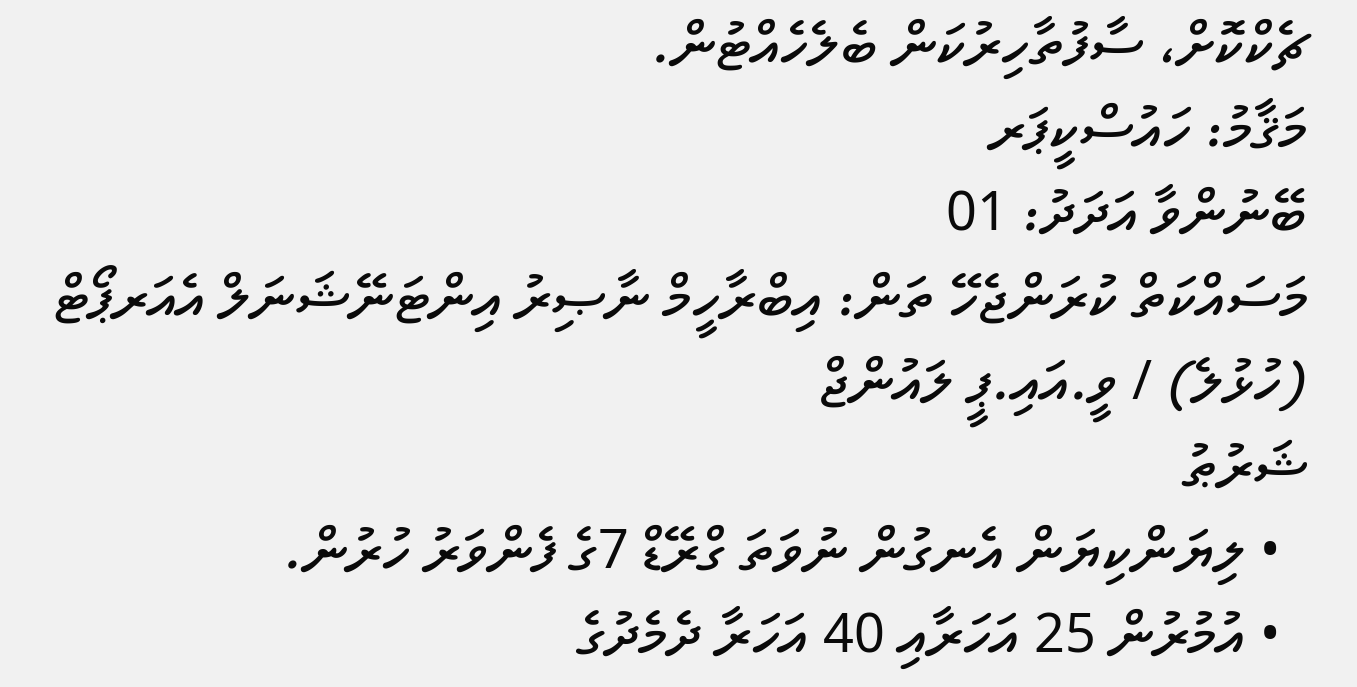ޗެކްކޮށް، ސާފުތާހިރުކަން ބެލެހެއްޓުން.
މަޤާމު: ހައުސްކީޕަރ
ބޭނުންވާ އަދަދު: 01
މަސައްކަތް ކުރަންޖެހޭ ތަން: އިބްރާހީމް ނާޞިރު އިންޓަނޭޝަނަލް އެއަރޕޯޓް (ހުޅުލެ) / ވީ.އައި.ޕީ ލައުންޖް
ޝަރުޠު
  • ލިޔަންކިޔަން އެނގުން ނުވަތަ ގްރޭޑް 7ގެ ފެންވަރު ހުރުން.
  • އުމުރުން 25 އަހަރާއި 40 އަހަރާ ދެމެދުގެ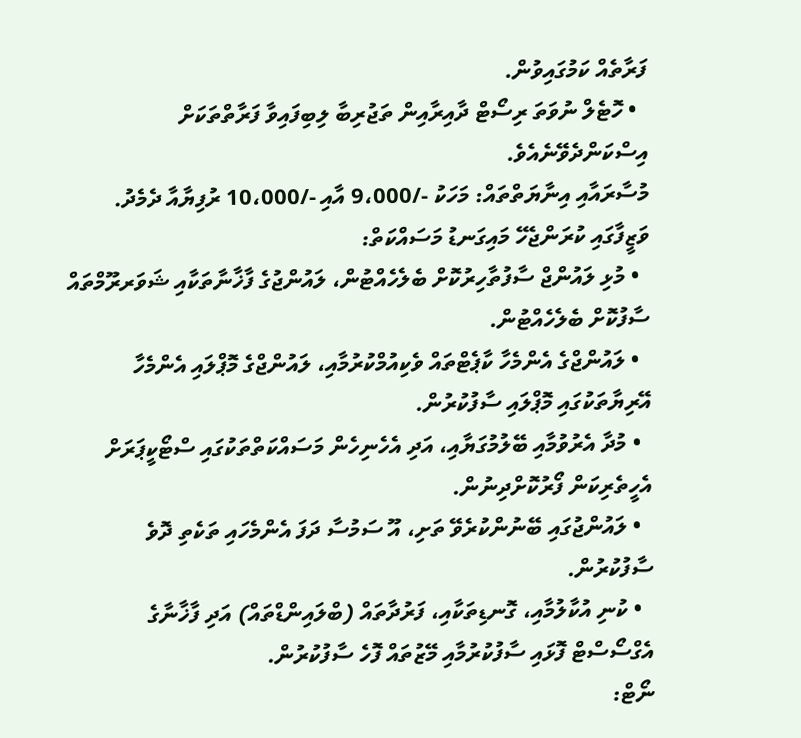ފަރާތެއް ކަމުގައިވުން.
  • ހޮޓެލް ނުވަތަ ރިސޯޓް ދާއިރާއިން ތަޖުރިބާ ލިބިފައިވާ ފަރާތްތަކަށް އިސްކަންދެވޭނެއެވެ.
މުސާރައާއި އިނާޔަތްތައް: މަހަކު -/9،000 އާއި -/10،000 ރުފިޔާއާ ދެމެދު.
ވަޒީފާގައި ކުރަންޖެހޭ މައިގަނޑު މަސައްކަތް:
  • މުޅި ލައުންޖް ސާފުތާހިރުކޮށް ބެލެހެއްޓުން، ލައުންޖުގެ ފާޚާނާތަކާއި ޝަވަރރޫމްތައް ސާފުކޮށް ބެލެހެއްޓުން.
  • ލައުންޖްގެ އެންމެހާ ކާޕެޓްތައް ވެކިއުމްކުރުމާއި، ލައުންޖްގެ މޮޕްލައި އެންމެހާ އޭރިޔާތަކުގައި މޮޕްލައި ސާފުކުރުން.
  • މުދާ އެރުވުމާއި ބޭލުމުގަޔާއި، އަދި އެހެނިހެން މަސައްކަތްތަކުގައި ސްޓޯކީޕަރަށް އެހީތެރިކަން ފޯރުކޮށްދިނުން.
  • ލައުންޖުގައި ބޭނުންކުރެވޭ ތަށި، އޫ ސަމުސާ ދަފަ އެންމެހައި ތަކެތި ދޮވެ ސާފުކުރުން.
  • ކުނި އުކާލުމާއި، ގޮނޑިތަކާއި، ފަރުދާތައް (ބްލައިންޑްތައް) އަދި ފާޚާނާގެ އެގްސޯސްޓް ފޮޅައި ސާފުކުރުމާއި މޭޒުތައް ފޮހެ ސާފުކުރުން.
ނޯޓް: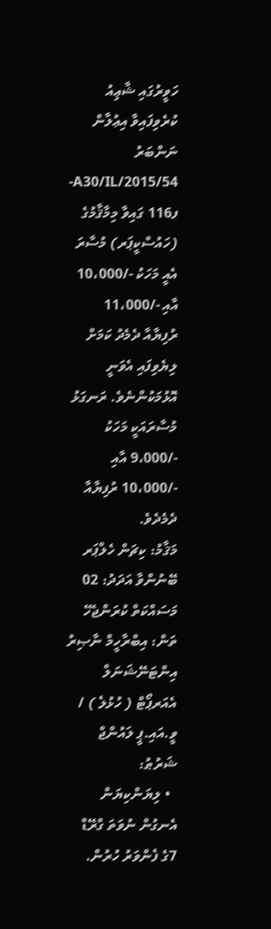ހަވީރުގައި ޝާޢިއު ކުރެވިފައިވާ އިޢުލާން ނަންބަރު  A30/IL/2015/54-ފ116 ގައިވާ މިމާޤާމުގެ (ހައުސްކީޕަރ) މުސާރަ އެއީ މަހަކު -/10،000 އާއި -/11،000 ރުފިޔާއާ ދެމެދު ކަމަށް ލިޔެވިފައި އެވަނީ އޮޅުމަކުންނެވެ. ރަނގަޅު މުސާރައަކީ މަހަކު -/9،000 އާއި -/10،000 ރުފިޔާއާ ދެމެދެވެ.
މަޤާމު: ކިޗަން ހެލްޕަރ
ބޭނުންވާ އަދަދު: 02
މަސައްކަތް ކުރަންޖެހޭ ތަން: އިބްރާހީމް ނާޞިރު އިންޓަނޭޝަނަލް އެއަރޕޯޓް ( ހުޅުލެ ) / ވީ.އައި.ޕީ ލައުންޖް
ޝަރުޠު:
  • ލިޔަންކިޔަން އެނގުން ނުވަތަ ގްރޭޑް 7ގެ ފެންވަރު ހުރުން.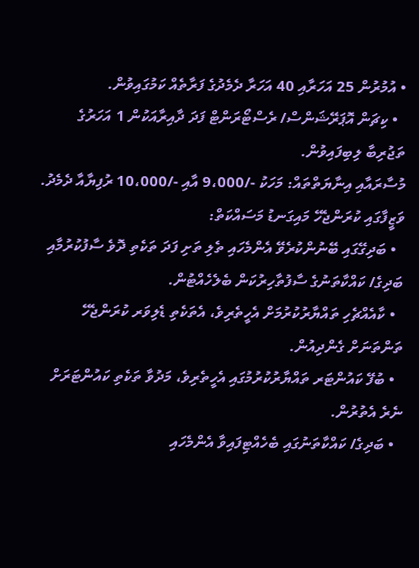• އުމުރުން 25 އަހަރާއި 40 އަހަރާ ދެމެދުގެ ފަރާތެއް ކަމުގައިވުން.
  • ކިޗަން އޮޕަރޭޝަންސް/ ރެސްޓޯރަންޓް ފަދަ ދާއިރާއަކުން 1 އަހަރުގެ ތަޖުރިބާ ލިބިފައިވުން.
މުސާރައާއި އިނާޔަތްތައް: މަހަކު -/9،000 އާއި -/10،000 ރުފިޔާއާ ދެމެދު.
ވަޒީފާގައި ކުރަންޖެހޭ މައިގަނޑު މަސައްކަތް:
  • ބަދިގޭގައި ބޭނުންކުރެވޭ އެންމެހައި ތެލި ތަށި ފަދަ ތަކެތި ދޮވެ ސާފުކުރުމާއި ބަދިގެ/ ކައްކާތަނުގެ ސާފުތާހިރުކަން ބެލެހެއްޓުން.
  • ކާއެއްޗެހި ތައްޔާރުކުރުމަށް އެހީތެރިވެ، އެތަކެތި ޑެލިވަރ ކުރަންޖެހޭ ތަންތަނަށް ގެންދިއުން.
  • ބުފޭ ކައުންޓަރ ތައްޔާރުކުރުމުގައި އެހީތެރިވެ، މަދުވާ ތަކެތި ކައުންޓަރަށް ނެރެ އެތުރުން.
  • ބަދިގެ/ ކައްކާތަނުގައި ބެހެއްޓިފައިވާ އެންމެހައި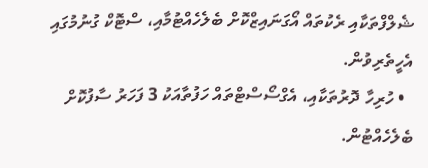ޝެލްފްތަކާއި ރެކުތައް އޯގަނައިޒްކޮށް ބެލެހެއްޓުމާއި، ސްޓޮކް ގުނުމުގައި އެހީތެރިވުން.
  • ހުރިހާ ދޮރުތަކާއި، އެގްސޯސްޓްތައް ހަފުތާއަކު 3 ފަހަރު ސާފުކޮށް ބެލެހެއްޓުން.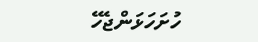ހުށަހަޅަންޖެހޭ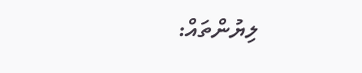ލިޔުންތައް: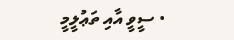• ސީވީ އާއި ތަޢުލީމީ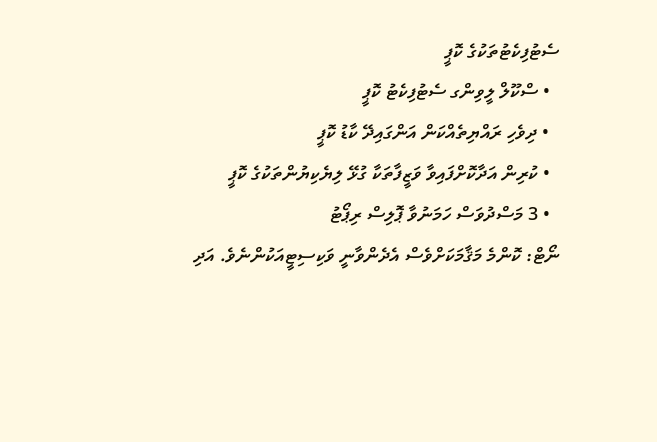ސެޓުފިކެޓުތަކުގެ ކޮޕީ
  • ސްކޫލް ލީވިންގ ސެޓުފިކެޓު ކޮޕީ
  • ދިވެހި ރައްޔިތެއްކަން އަންގައިދޭ ކާޑު ކޮޕީ
  • ކުރިން އަދާކޮށްފައިވާ ވަޒީފާތަކާ ގުޅޭ ލިޔެކިޔުންތަކުގެ ކޮޕީ
  • 3 މަސްދުވަސް ހަމަނުވާ ޕޮލިސް ރިޕޯޓު
ނޯޓް: ކޮންމެ މަޤާމަކަށްވެސް އެދެންވާނީ ވަކިސިޓީއަކުންނެވެ. އަދި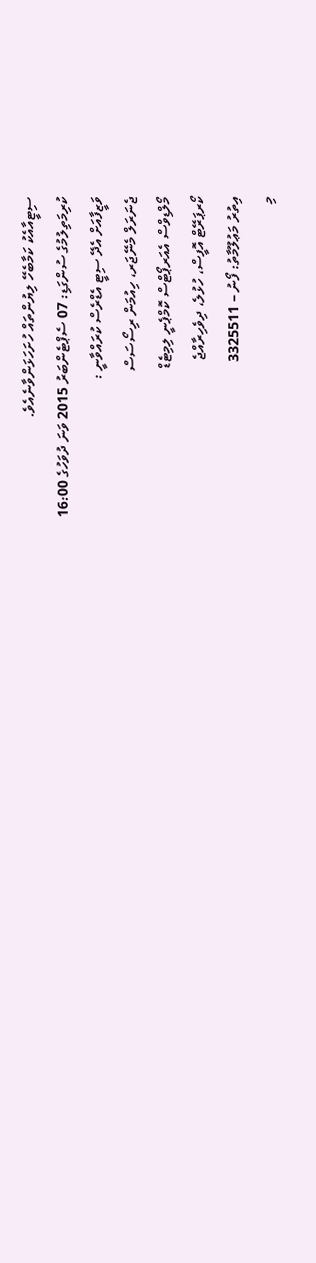ސިޓީއާއެކު ކަމާބެހޭ ލިޔުންތައް ހުށަހަޅަންވާނެއެވެ.
ކުރިމަތިލުމުގެ ސުންގަޑި: 07 ސެޕްޓެންބަރު 2015 ވަނަ ދުވަހުގެ 16:00
ވަޒީފާއަށް އެދޭ ސިޓީ އެޑްރެސް ކުރައްވާނީ :
ޖެނަރަލް މެނޭޖަރ، ހިއުމަން ރިސޯސަސް
މޯލްޑިވްސް އެއަރޕޯޓްސް ކޮމްޕެނީ ލިމިޓެޑް
ކޯރޕަރޭޓް އޮފީސް، ހުޅުލެ، ދިވެހިރާއްޖެ
އިތުރު މަޢުލޫމާތު: ފޯނު – 3325511
މި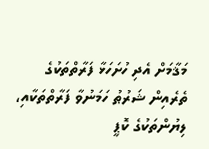މަޤާމަށް އެދި ހުށަހަޅާ ފަރާތްތަކުގެ ތެރެއިން ޝަރުޠު ހަމަނުވާ ފަރާތްތަކާއި، ލިޔުންތަކުގެ ކޮޕީ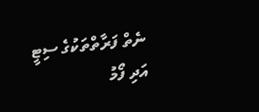ނެތް ފަރާތްތަކުގެ ސިޓީ އަދި ފޯމު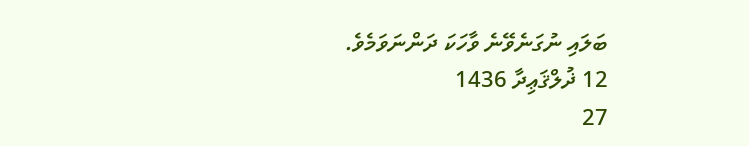ބަލައި ނުގަނެވޭނެ ވާހަކަ ދަންނަވަމެވެ.
12 ޛުލްޤަޢިދާ 1436
27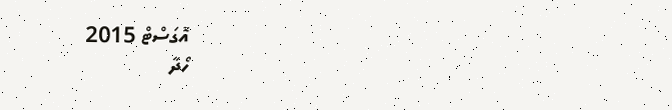އޮގަސްޓް 2015
ހޯދާ